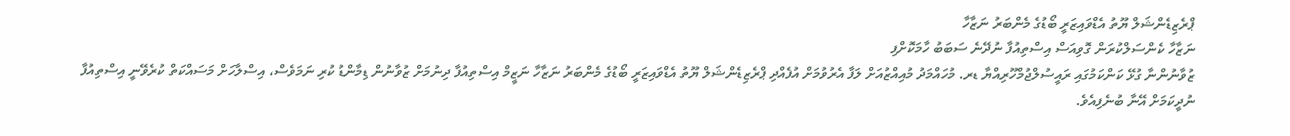ޕްރެޒިޑެންޝަލް ޔޫތު އެޑްވައިޒަރީ ބޯޑުގެ މެންބަރު ނަޒާހާ
ނަޒާހާ ކެންސަލްކުރަން ގޮވިއަސް އިސްތިއުފާ ނުދޭނެ ސަބަބު ހާމަކޮށްފި
ޒުވާނުންނާ ގުޅޭ ކަންކަމުގައި ރައީސުލްޖުމްހޫރިއްޔާ ޑރ. މުހައްމަދު މުއިއްޒުއަށް ލަފާ އެރުވުމަށް އުފެއްދި ޕްރެޒިޑެންޝަލް ޔޫތު އެޑްވައިޒަރީ ބޯޑުގެ މެންބަރު ނަޒާހާ ނަޒީމް އިސްތިއުފާ ދިނުމަށް ޒުވާނުން ޑިމާންޑު ކުރި ނަމަވެސް، އިސްލާހަށް މަސައްކަތް ކުރެވޭނީ އިސްތިއުފާ ނުދީކަމަށް އޭނާ ބުނެފިއެވެ.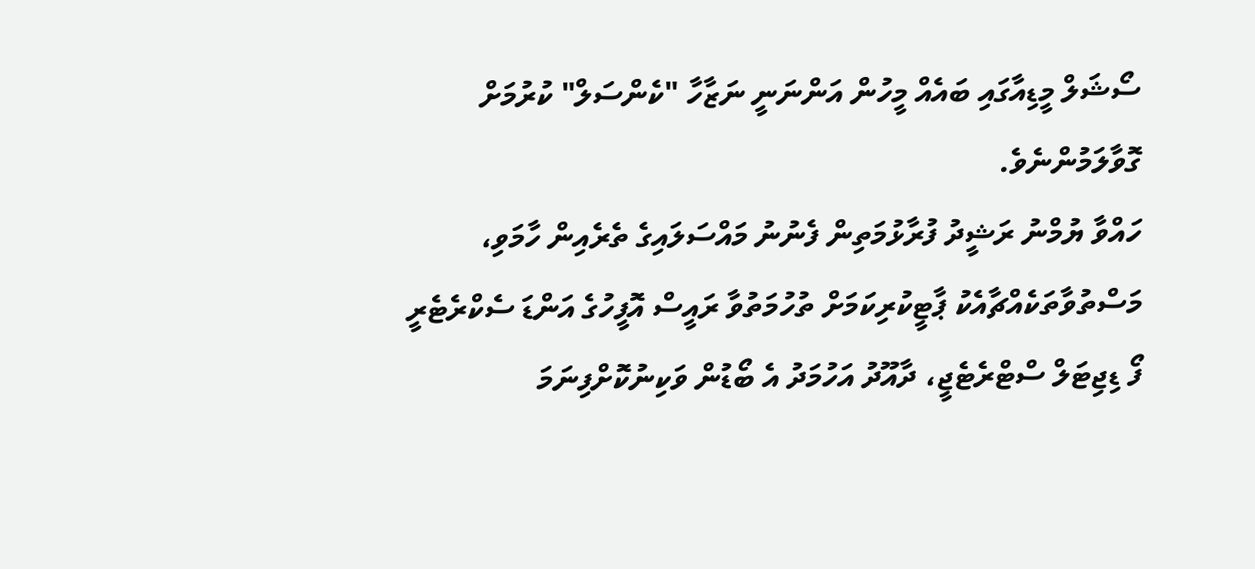ސޯޝަލް މީޑިއާގައި ބައެއް މީހުން އަންނަނީ ނަޒާހާ "ކެންސަލް" ކުރުމަށް ގޮވާލަމުންނެވެ.
ހައްވާ ޔުމްނު ރަޝީދު ފުރާޅުމަތިން ފެނުނު މައްސަލައިގެ ތެރެއިން ހާމަވި، މަސްތުވާތަކެއްޗާއެކު ޕާޓީކުރިކަމަށް ތުހުމަތުވާ ރައީސް އޮފީހުގެ އަންޑަ ސެކްރެޓެރީ ފޯ ޑިޖިޓަލް ސްޓްރެޓެޖީ، ދާއޫދު އަހުމަދު އެ ބޯޑުން ވަކިނުކޮށްފިނަމަ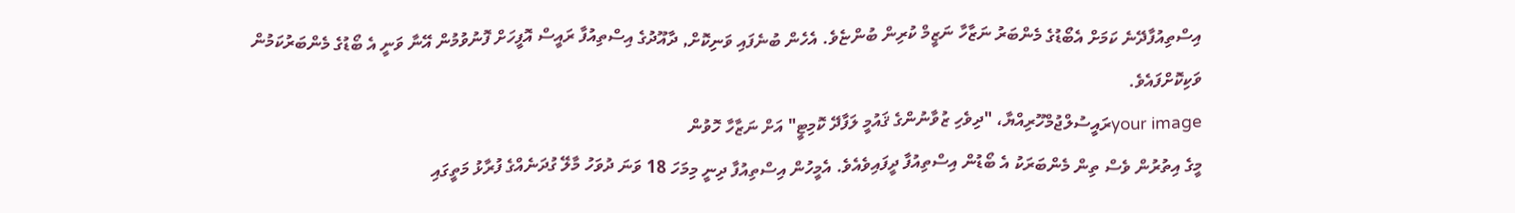އިސްތިއުފާދޭނެ ކަމަށް އެބޯޑުގެ މެންބަރު ނަޒާހާ ނަޒީމް ކުރިން ބުންޏެވެ. އެހެން ބުނެފައި ވަނިކޮށް, ދާއޫދުގެ އިސްތިއުފާ ރައީސް އޮފީހަށް ފޮނުވުމުން އޭނާ ވަނީ އެ ބޯޑުގެ މެންބަރުކަމުން ވަކިކޮށްފައެވެ.
your imageރައީސުލްޖުމްހޫރިއްޔާ، "ދިވެހި ޒުވާނުންގެ ޤައުމީ ލަފާދޭ ކޮމިޓީ" އަށް ނަޒާހާ ހޮވުން
މީގެ އިތުރުން ވެސް ތިން މެންބަރަކު އެ ބޯޑުން އިސްތިއުފާ ދީފައިވެއެވެ. އެމީހުން އިސްތިއުފާ ދިނީ މިމަހަ 18 ވަނަ ދުވަހު މާލޭ ގުދަނެއްގެ ފުރާޅު މަތީގައި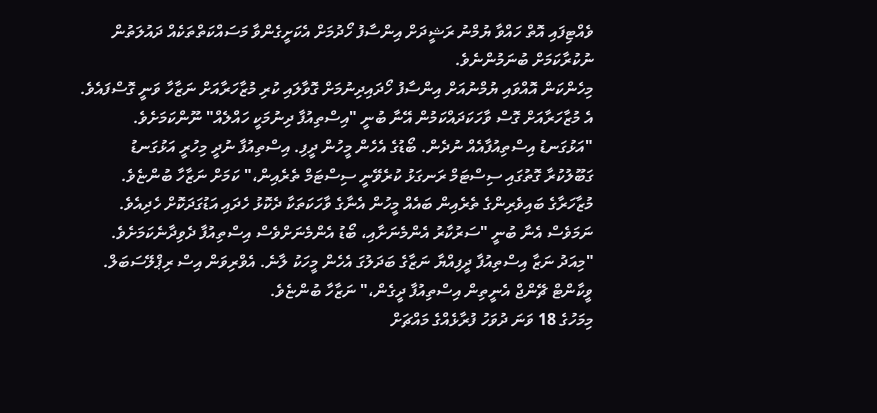ވެއްޓިފައި އޮތް ހައްވާ ޔުމްނު ރަޝީދަށް އިންސާފު ހޯދުމަށް އެކަށީގެންވާ މަސައްކަތްތަކެއް ދައުލަތުން ނުކުރާކަމަށް ބުނަމުންނެވެ.
މިހެންކަން އޮއްވައި ޔުމްނުއަށް އިންސާފު ހޯދައިދިނުމަށް ގޮވާލައި ކުރި މުޒާހަރާއަށް ނަޒާހާ ވަނީ ގޮސްފައެވެ. އެ މުޒާހަރާއަށް ގޮސް ވާހަކަދައްކަމުން އޭނާ ބުނީ "އިސްތިއުފާ ދިނުމަކީ ހައްލެއް" ނޫންކަމަށެވެ.
"އަޅުގަނޑު އިސްތިއުފާއެއް ނުދެން. ބޯޑުގެ އެހެން މީހުން ދީފި. އިސްތިއުފާ ނުދީ މިހުރީ އަޅުގަނޑު ގަބޫލުކުރާ ގޮތުގައި ސިސްޓަމް ރަނގަޅު ކުރެވޭނީ ސިސްޓަމް ތެރެއިން،" ކަމަށް ނަޒާހާ ބުންޏެވެ.
މުޒާހަރާގެ ބައިވެރިންގެ ތެރެއިން ބައެއް މީހުން އެނާގެ ވާހަކަތަކާ ދެކޮޅު ހެދައި އަޑުގަދަކޮށް ހެދިއެވެ. ނަމަވެސް އެނާ ބުނީ "ސަރުކާރު އެންމެނަށާއި، ބޯޑު އެންމެނަށްވެސް އިސްތިއުފާ ދެވިދާނެކަމަށެވެ.
"މިއަދު ނަޒާ އިސްތިއުފާ ދީފިއްޔާ ނަޒާގެ ބަދަލުގަ އެހެން މީހަކު ލާނެ. އެވްރިވަން އިސް ރިޕްލޭސަބަލް. ވީކާންޓް ޗޭންޖް އެނީތިން އިސްތިއުފާ ދީގެން،" ނަޒާހާ ބުންޏެވެ.
މިމަހުގެ 18 ވަނަ ދުވަހު ފުރާޅެއްގެ މައްޗަށް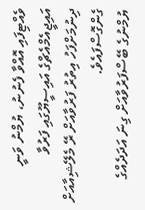ވެއްޓިފައި އޮއްވާ ފެނުނު، ޔުމްނު ވަނީ އައިޖީއެމްއެޗްގެ އައިސީޔޫގައި ފަރުވާ ދިނުމަށްފަހު އިތުރު ފަރުވާއަށް ރޭ މެލޭޝިއާއަށް ގެންގޮސްފައެވެ.
ޔުމްނުގެ ބޭސްފަރުވާއަށް ގިނަ އަދަދެއްގެ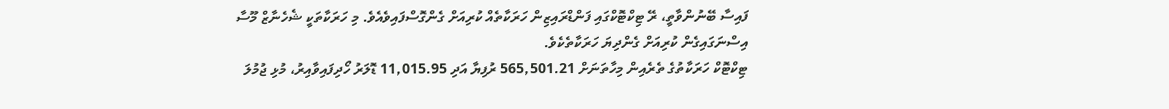ފައިސާ ބޭނުންވާތީ، ރޭ ޓިކްޓޮކްގައި ފަންޑްރައިޒިން ހަރަކާތެއް ކުރިއަށް ގެންގޮސްފައިވެއެވެ. މި ހަރަކާތަކީ ޝެހެނާޒް މޫސާ އިސްނަގައިގެން ކުރިއަށް ގެންދިޔަ ހަރަކާތެކެވެ.
ޓިކްޓޮކް ހަރަކާތުގެ ތެރެއިން މިހާތަނަށް 565,501.21 ރުފިޔާ އަދި 11,015.95 ޑޮލަރު ހޯދިފައިވާއިރު، މުޅި ޖުމުލަ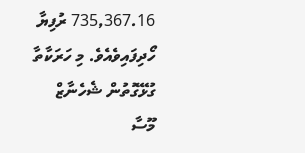735,367.16 ރުފިޔާ ހޯދިފައިވެއެވެ. މި ހަރަކާތާ ގުޅޭގޮތުން ޝެހެނާޒް މޫސާ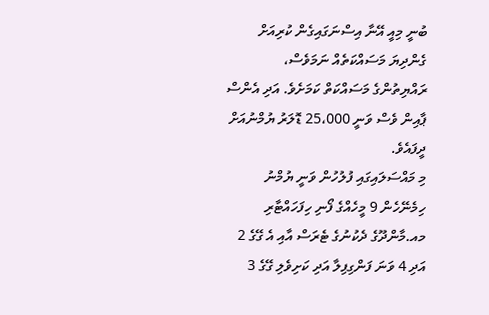ބުނީ މިއީ އޭނާ އިސްނަގައިގެން ކުރިއަށް ގެންދިޔަ މަސައްކަތެއް ނަމަވެސް، ރައްޔިތުންގެ މަސައްކަތް ކަމަށެވެ. އަދި އެންސް ޕާއިން ވެސް ވަނީ 25،000 ޑޮލަރު ޔުމްނުއަށް ދީފައެވެ.
މި މައްސަލައިގައި ފުލުހުން ވަނީ ޔުމްނު ހިމެނޭހެން 9 މީހެއްގެ ފޯނި ހިފަހައްޓާރި މއ.މާންދޫގެ ދެކުނުގެ ޓެރަސް އާއި އެ ގޭގެ 2 އަދި 4 ވަނަ ފަންގިފިލާ އަދި ކަށިވެލި ގޭގެ 3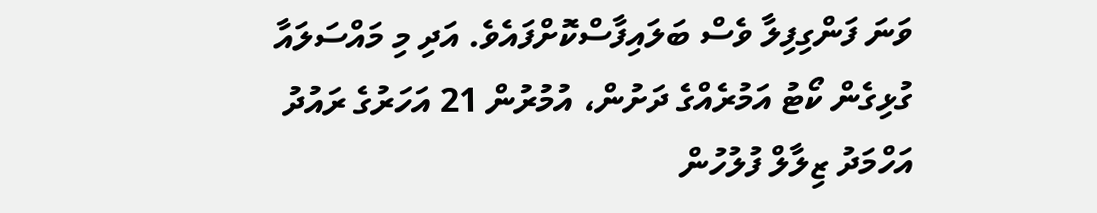ވަނަ ފަންގިފިލާ ވެސް ބަލައިފާސްކޮށްފައެވެ. އަދި މި މައްސަލައާ ގުޅިގެން ކޯޓު އަމުރެއްގެ ދަށުން، އުމުރުން 21 އަހަރުގެ ރައުދު އަހްމަދު ޒިލާލް ފުލުހުން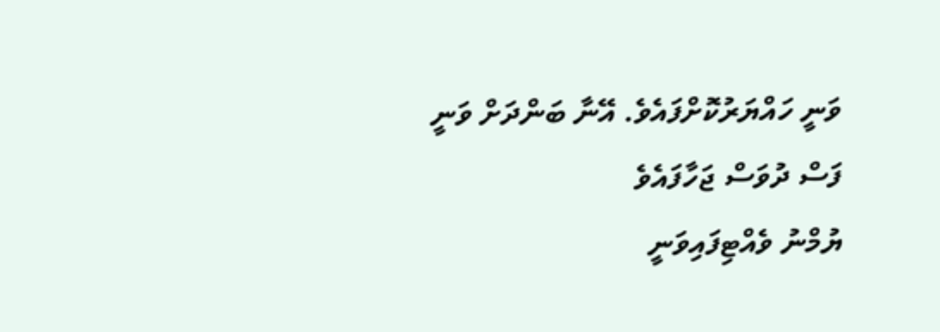ވަނީ ހައްޔަރުކޮށްފައެވެ. އޭނާ ބަންދަށް ވަނީ ފަސް ދުވަސް ޖަހާފައެވެ
ޔުމްނު ވެއްޓިފައިވަނީ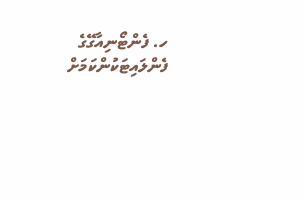ހ. ފެންޓޯނިއާގޭގެ ފެންލައިޓަކުންކަމަށް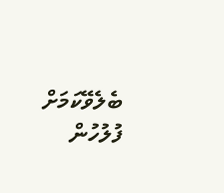ބެލެވޭކަމަށް ފުލުހުން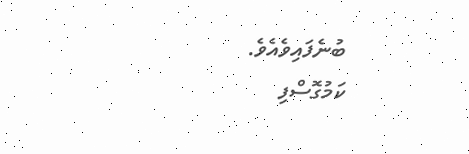ބުނެފައިވެއެވެ.
ކަމުގޮސްފި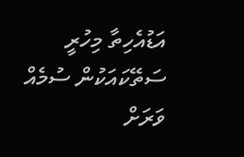އަޑުއެހިތާ މިހުރީ
ސަތޭކައަކުން ސުމެއް
ވަރަށް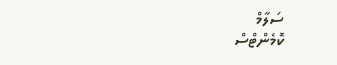ސަލާމް
ކޮމެންޓްސް